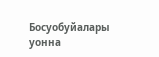Босуобуйалары уонна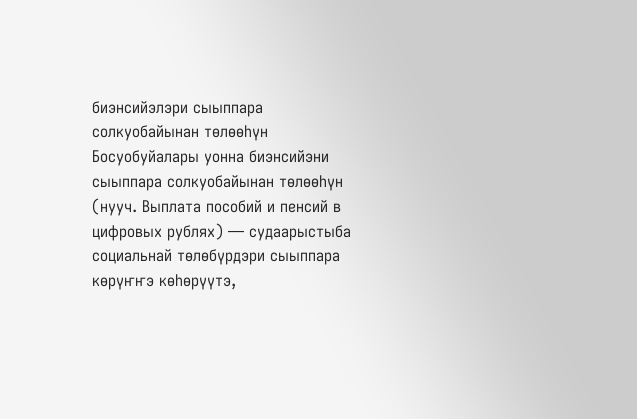биэнсийэлэри сыыппара солкуобайынан төлөөһүн
Босуобуйалары уонна биэнсийэни сыыппара солкуобайынан төлөөһүн (нууч. Выплата пособий и пенсий в цифровых рублях) — судаарыстыба социальнай төлөбүрдэри сыыппара көрүҥҥэ көһөрүүтэ,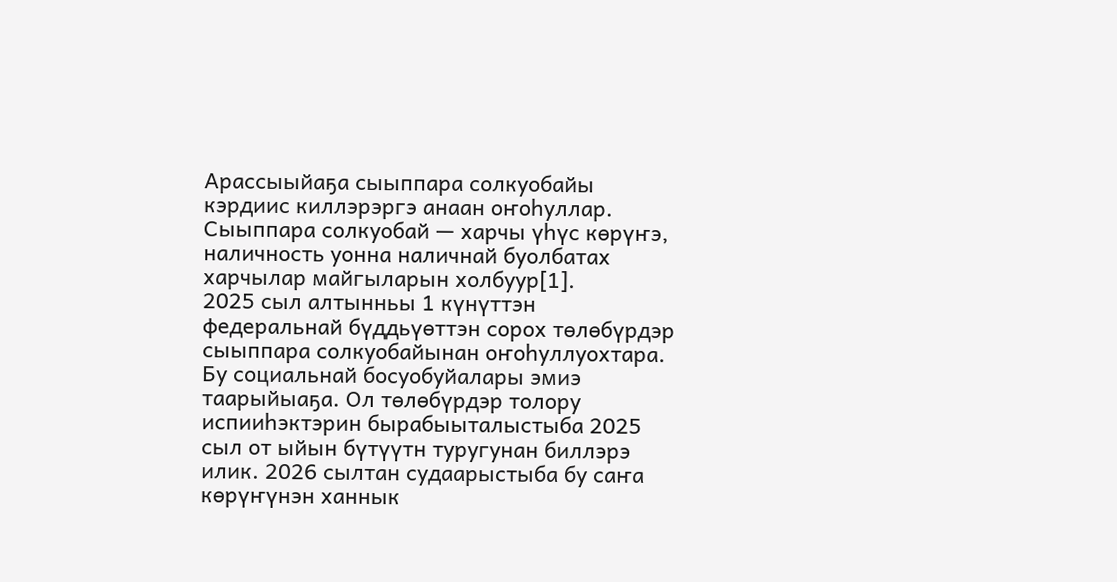Арассыыйаҕа сыыппара солкуобайы кэрдиис киллэрэргэ анаан оҥоһуллар. Сыыппара солкуобай — харчы үһүс көрүҥэ, наличность уонна наличнай буолбатах харчылар майгыларын холбуур[1].
2025 сыл алтынньы 1 күнүттэн федеральнай бүддьүөттэн сорох төлөбүрдэр сыыппара солкуобайынан оҥоһуллуохтара. Бу социальнай босуобуйалары эмиэ таарыйыаҕа. Ол төлөбүрдэр толору испииһэктэрин бырабыыталыстыба 2025 сыл от ыйын бүтүүтн туругунан биллэрэ илик. 2026 сылтан судаарыстыба бу саҥа көрүҥүнэн ханнык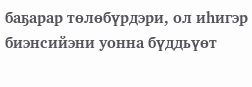баҕарар төлөбүрдэри, ол иһигэр биэнсийэни уонна бүддьүөт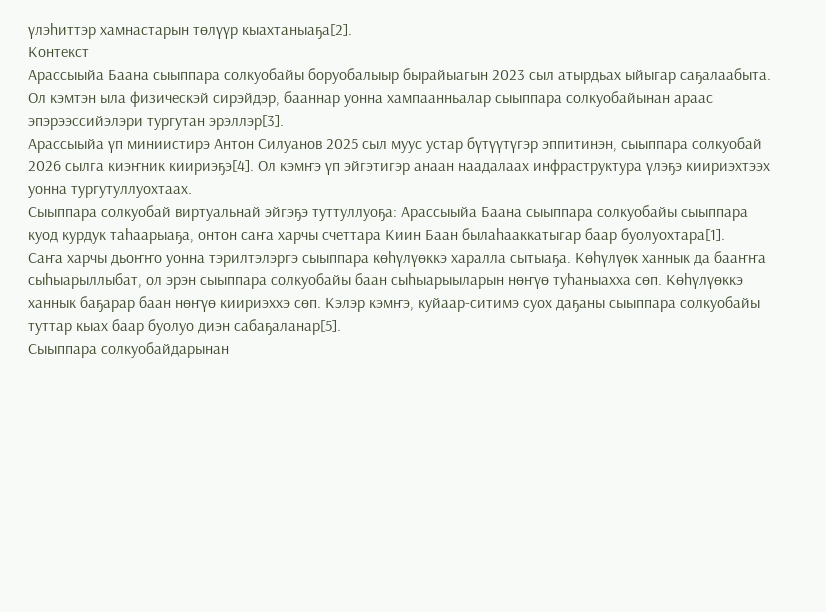үлэһиттэр хамнастарын төлүүр кыахтаныаҕа[2].
Контекст
Арассыыйа Баана сыыппара солкуобайы боруобалыыр бырайыагын 2023 сыл атырдьах ыйыгар саҕалаабыта. Ол кэмтэн ыла физическэй сирэйдэр, бааннар уонна хампаанньалар сыыппара солкуобайынан араас эпэрээссийэлэри тургутан эрэллэр[3].
Арассыыйа үп миниистирэ Антон Силуанов 2025 сыл муус устар бүтүүтүгэр эппитинэн, сыыппара солкуобай 2026 сылга киэҥник киириэҕэ[4]. Ол кэмҥэ үп эйгэтигэр анаан наадалаах инфраструктура үлэҕэ киириэхтээх уонна тургутуллуохтаах.
Сыыппара солкуобай виртуальнай эйгэҕэ туттуллуоҕа: Арассыыйа Баана сыыппара солкуобайы сыыппара куод курдук таһаарыаҕа, онтон саҥа харчы счеттара Киин Баан былаһааккатыгар баар буолуохтара[1].
Саҥа харчы дьоҥҥо уонна тэрилтэлэргэ сыыппара көһүлүөккэ харалла сытыаҕа. Көһүлүөк ханнык да бааҥҥа сыһыарыллыбат, ол эрэн сыыппара солкуобайы баан сыһыарыыларын нөҥүө туһаныахха сөп. Көһүлүөккэ ханнык баҕарар баан нөҥүө киириэххэ сөп. Кэлэр кэмҥэ, куйаар-ситимэ суох даҕаны сыыппара солкуобайы туттар кыах баар буолуо диэн сабаҕаланар[5].
Сыыппара солкуобайдарынан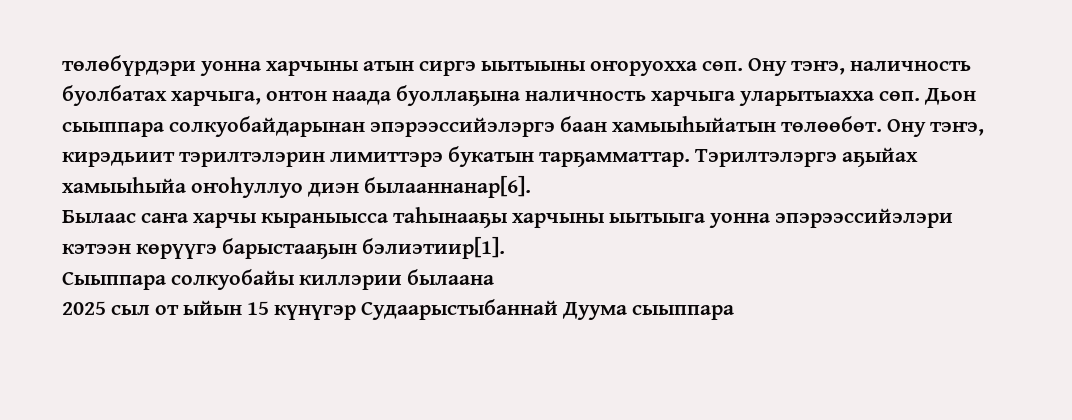төлөбүрдэри уонна харчыны атын сиргэ ыытыыны оҥоруохха сөп. Ону тэҥэ, наличность буолбатах харчыга, онтон наада буоллаҕына наличность харчыга уларытыахха сөп. Дьон сыыппара солкуобайдарынан эпэрээссийэлэргэ баан хамыыһыйатын төлөөбөт. Ону тэҥэ, кирэдьиит тэрилтэлэрин лимиттэрэ букатын тарҕамматтар. Тэрилтэлэргэ аҕыйах хамыыһыйа оҥоһуллуо диэн былааннанар[6].
Былаас саҥа харчы кыраныысса таһынааҕы харчыны ыытыыга уонна эпэрээссийэлэри кэтээн көрүүгэ барыстааҕын бэлиэтиир[1].
Сыыппара солкуобайы киллэрии былаана
2025 сыл от ыйын 15 күнүгэр Судаарыстыбаннай Дуума сыыппара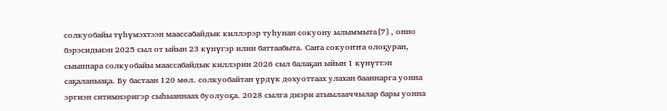солкуобайы түһүмэхтээн маассабайдык киллэрэр туһунан сокуону ылыммыта[7], онно бэрэсидьиэн 2025 сыл от ыйын 23 күнүгэр илии баттаабыта. Саҥа сокуоҥҥа олоҕуран, сыыппара солкуобайы маассабайдык киллэрии 2026 сыл балаҕан ыйын 1 күнүттэн саҕаланыаҕа. Бу бастаан 120 мөл. солкуобайтан үрдүк дохуоттаах улахан бааннарга уонна эргиэн ситимнэригэр сыһыаннаах буолуоҕа. 2028 сылга диэри атыылааччылар бары уонна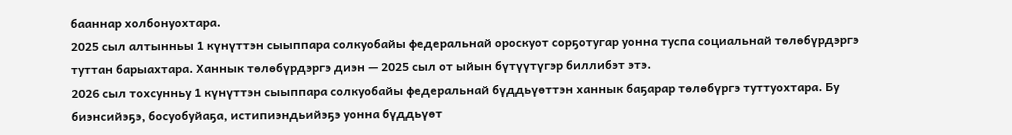бааннар холбонуохтара.
2025 сыл алтынньы 1 күнүттэн сыыппара солкуобайы федеральнай ороскуот сорҕотугар уонна туспа социальнай төлөбүрдэргэ туттан барыахтара. Ханнык төлөбүрдэргэ диэн — 2025 сыл от ыйын бүтүүтүгэр биллибэт этэ.
2026 сыл тохсунньу 1 күнүттэн сыыппара солкуобайы федеральнай бүддьүөттэн ханнык баҕарар төлөбүргэ туттуохтара. Бу биэнсийэҕэ, босуобуйаҕа, истипиэндьийэҕэ уонна бүддьүөт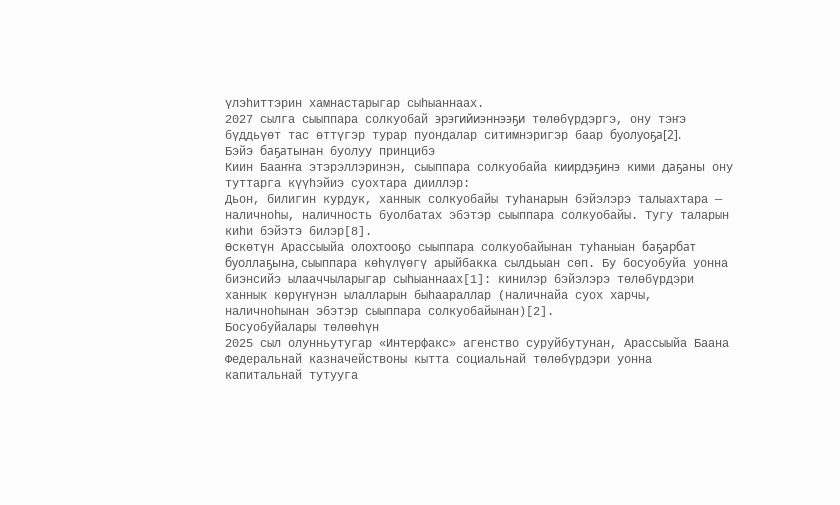үлэһиттэрин хамнастарыгар сыһыаннаах.
2027 сылга сыыппара солкуобай эрэгийиэннээҕи төлөбүрдэргэ, ону тэҥэ бүддьүөт тас өттүгэр турар пуондалар ситимнэригэр баар буолуоҕа[2].
Бэйэ баҕатынан буолуу принцибэ
Киин Бааҥҥа этэрэллэринэн, сыыппара солкуобайа киирдэҕинэ кими даҕаны ону туттарга күүһэйиэ суохтара дииллэр:
Дьон, билигин курдук, ханнык солкуобайы туһанарын бэйэлэрэ талыахтара — наличноһы, наличность буолбатах эбэтэр сыыппара солкуобайы. Тугу таларын киһи бэйэтэ билэр[8].
Өскөтүн Арассыыйа олохтооҕо сыыппара солкуобайынан туһаныан баҕарбат буоллаҕына, сыыппара көһүлүөгү арыйбакка сылдьыан сөп. Бу босуобуйа уонна биэнсийэ ылааччыларыгар сыһыаннаах[1]: кинилэр бэйэлэрэ төлөбүрдэри ханнык көрүҥүнэн ылалларын быһаараллар (наличнайа суох харчы, наличноһынан эбэтэр сыыппара солкуобайынан)[2].
Босуобуйалары төлөөһүн
2025 сыл олунньутугар «Интерфакс» агенство суруйбутунан, Арассыыйа Баана Федеральнай казначействоны кытта социальнай төлөбүрдэри уонна капитальнай тутууга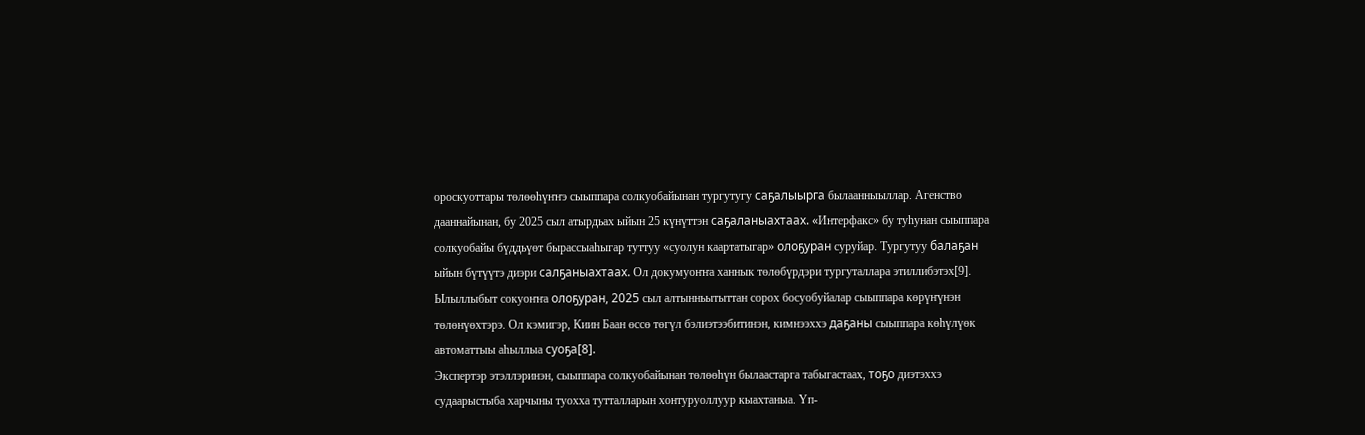ороскуоттары төлөөһүҥҥэ сыыппара солкуобайынан тургутугу саҕалыырга былаанныыллар. Агенство дааннайынан, бу 2025 сыл атырдьах ыйын 25 күнүттэн саҕаланыахтаах. «Интерфакс» бу туһунан сыыппара солкуобайы бүддьүөт бырассыаһыгар туттуу «суолун каартатыгар» олоҕуран суруйар. Тургутуу балаҕан ыйын бүтүүтэ диэри салҕаныахтаах. Ол докумуоҥҥа ханнык төлөбүрдэри тургуталлара этиллибэтэх[9].
Ылыллыбыт сокуоҥҥа олоҕуран, 2025 сыл алтынньытыттан сорох босуобуйалар сыыппара көрүҥүнэн төлөнүөхтэрэ. Ол кэмигэр, Киин Баан өссө төгүл бэлиэтээбитинэн, кимнээххэ даҕаны сыыппара көһүлүөк автоматтыы аһыллыа суоҕа[8].
Экспертэр этэллэринэн, сыыппара солкуобайынан төлөөһүн былаастарга табыгастаах, тоҕо диэтэххэ судаарыстыба харчыны туохха тутталларын хонтуруоллуур кыахтаныа. Үп-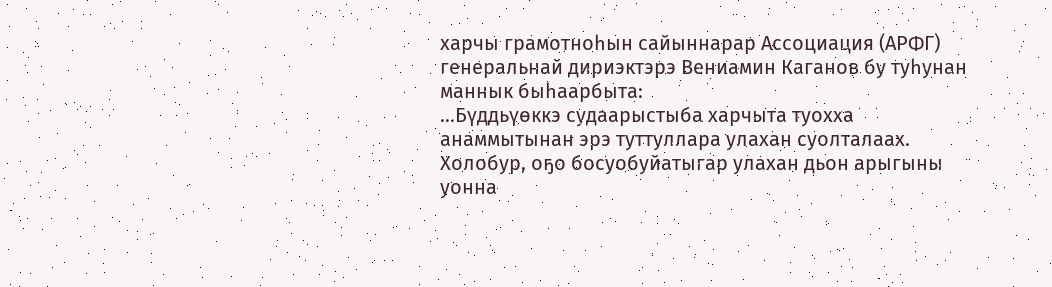харчы грамотноһын сайыннарар Ассоциация (АРФГ) генеральнай дириэктэрэ Вениамин Каганов бу туһунан маннык быһаарбыта:
…Бүддьүөккэ судаарыстыба харчыта туохха анаммытынан эрэ туттуллара улахан суолталаах. Холобур, оҕо босуобуйатыгар улахан дьон арыгыны уонна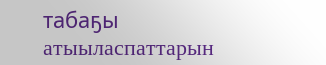табаҕы атыыласпаттарын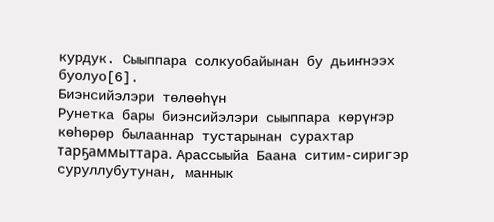курдук. Сыыппара солкуобайынан бу дьиҥнээх буолуо[6].
Биэнсийэлэри төлөөһүн
Рунетка бары биэнсийэлэри сыыппара көрүҥэр көһөрөр былааннар тустарынан сурахтар тарҕаммыттара. Арассыыйа Баана ситим-сиригэр суруллубутунан, маннык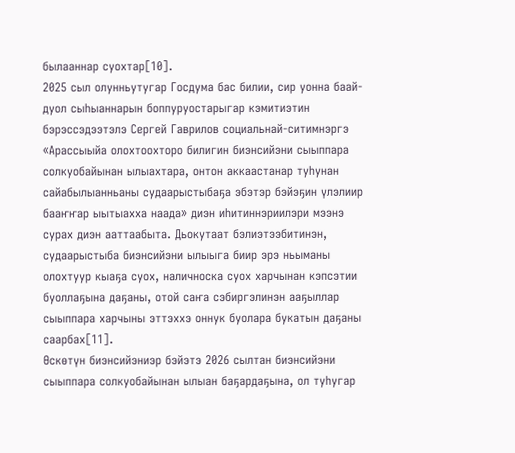былааннар суохтар[10].
2025 сыл олунньутугар Госдума бас билии, сир уонна баай-дуол сыһыаннарын боппуруостарыгар кэмитиэтин бэрэссэдээтэлэ Сергей Гаврилов социальнай-ситимнэргэ «Арассыыйа олохтоохторо билигин биэнсийэни сыыппара солкуобайынан ылыахтара, онтон аккаастанар туһунан сайабылыанньаны судаарыстыбаҕа эбэтэр бэйэҕин үлэлиир бааҥҥар ыытыахха наада» диэн иһитиннэриилэри мээнэ сурах диэн ааттаабыта. Дьокутаат бэлиэтээбитинэн, судаарыстыба биэнсийэни ылыыга биир эрэ ньыманы олохтуур кыаҕа суох, наличноска суох харчынан кэпсэтии буоллаҕына даҕаны, отой саҥа сэбиргэлинэн ааҕыллар сыыппара харчыны эттэххэ оннук буолара букатын даҕаны саарбах[11].
Өскөтүн биэнсийэниэр бэйэтэ 2026 сылтан биэнсийэни сыыппара солкуобайынан ылыан баҕардаҕына, ол туһугар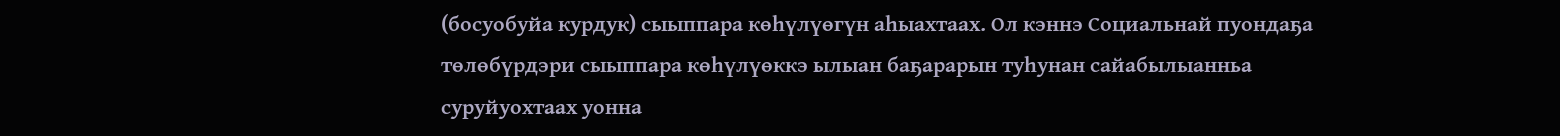(босуобуйа курдук) сыыппара көһүлүөгүн аһыахтаах. Ол кэннэ Социальнай пуондаҕа төлөбүрдэри сыыппара көһүлүөккэ ылыан баҕарарын туһунан сайабылыанньа суруйуохтаах уонна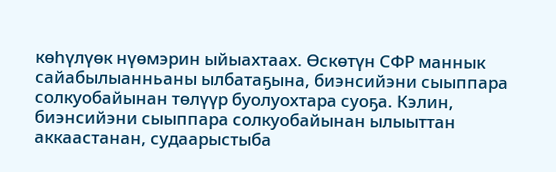көһүлүөк нүөмэрин ыйыахтаах. Өскөтүн СФР маннык сайабылыанньаны ылбатаҕына, биэнсийэни сыыппара солкуобайынан төлүүр буолуохтара суоҕа. Кэлин, биэнсийэни сыыппара солкуобайынан ылыыттан аккаастанан, судаарыстыба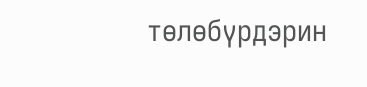төлөбүрдэрин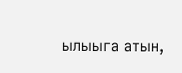ылыыга атын,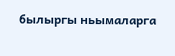былыргы ньымаларга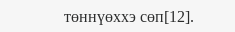төннүөххэ сөп[12].